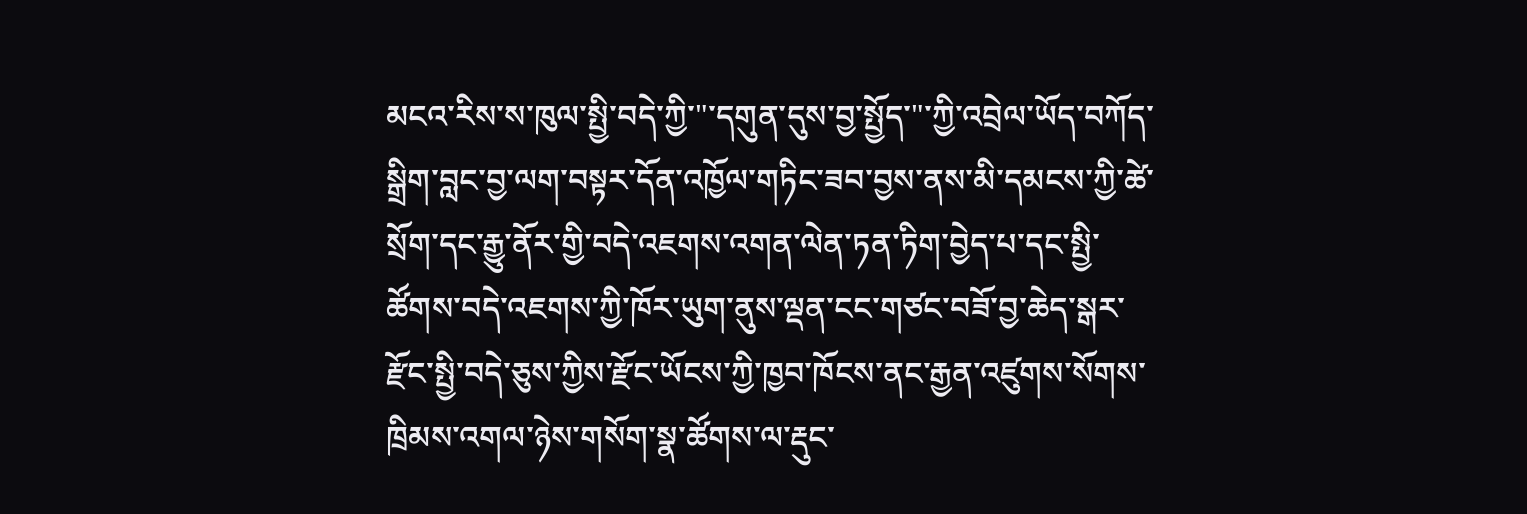མངའ་རིས་ས་ཁུལ་སྤྱི་བདེ་ཀྱི་"་དགུན་དུས་བྱ་སྤྱོད་"་ཀྱི་འབྲེལ་ཡོད་བཀོད་སྒྲིག་བླང་བྱ་ལག་བསྟར་དོན་འཁྱོལ་གཏིང་ཟབ་བྱས་ནས་མི་དམངས་ཀྱི་ཚེ་སྲོག་དང་རྒྱུ་ནོར་གྱི་བདེ་འཇགས་འགན་ལེན་ཏན་ཏིག་བྱེད་པ་དང་སྤྱི་ཚོགས་བདེ་འཇགས་ཀྱི་ཁོར་ཡུག་ནུས་ལྡན་ངང་གཙང་བཟོ་བྱ་ཆེད་སྒར་རྫོང་སྤྱི་བདེ་ཅུས་ཀྱིས་རྫོང་ཡོངས་ཀྱི་ཁྱབ་ཁོངས་ནང་རྒྱན་འཛུགས་སོགས་ཁྲིམས་འགལ་ཉེས་གསོག་སྣ་ཚོགས་ལ་རྡུང་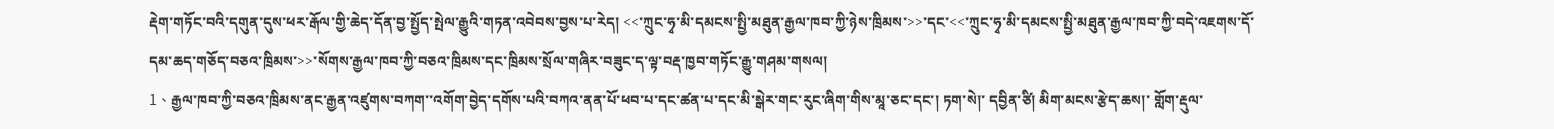རྡེག་གཏོང་བའི་དགུན་དུས་ཕར་རྒོལ་གྱི་ཆེད་དོན་བྱ་སྤྱོད་སྤེལ་རྒྱུའི་གཏན་འབེབས་བྱས་པ་རེད། <<་ཀྲུང་ཧྭ་མི་དམངས་སྤྱི་མཐུན་རྒྱལ་ཁབ་ཀྱི་ཉེས་ཁྲིམས་>>་དང་<<་ཀྲུང་ཧྭ་མི་དམངས་སྤྱི་མཐུན་རྒྱལ་ཁབ་ཀྱི་བདེ་འཇགས་དོ་དམ་ཆད་གཅོད་བཅའ་ཁྲིམས་>>་སོགས་རྒྱལ་ཁབ་ཀྱི་བཅའ་ཁྲིམས་དང་ཁྲིམས་སྲོལ་གཞིར་བཟུང་ད་ལྟ་བརྡ་ཁྱབ་གཏོང་རྒྱུ་གཤམ་གསལ།
1、རྒྱལ་ཁབ་ཀྱི་བཅའ་ཁྲིམས་ནང་རྒྱན་འཛུགས་བཀག་་འགོག་བྱེད་དགོས་པའི་བཀའ་ནན་པོ་ཕབ་པ་དང་ཚན་པ་དང་མི་སྒེར་གང་རུང་ཞིག་གིས་མཱ་ཅང་དང་། ཏག་སེ།་ དབྱིན་ཙི། མིག་མངས་རྩེད་ཆས།་ གློག་རྡུལ་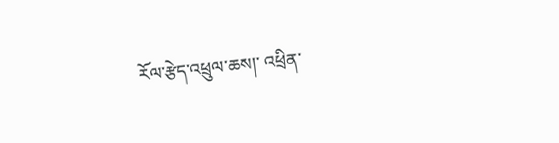རོལ་རྩེད་འཕྲུལ་ཆས།་ འཕྲིན་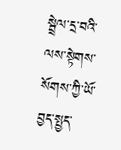སྦྲེལ་དྲ་བའི་ལས་སྟེགས་སོགས་ཀྱི་ཡོ་བྱད་སྤྱད་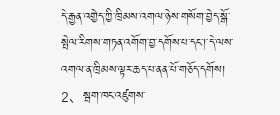དེ་རྒྱན་འགྱེད་ཀྱི་ཁྲིམས་འགལ་ཉེས་གསོག་བྱེད་སྒོ་སྤེལ་རིགས་གཏན་འགོག་བྱ་དགོས་པ་དང་།་དེ་ལས་འགལ་ན་ཁྲིམས་ལྟར་ཆད་པ་ནན་པོ་གཅོད་དགོས།
2、སྦག་ཁང་འཛུགས་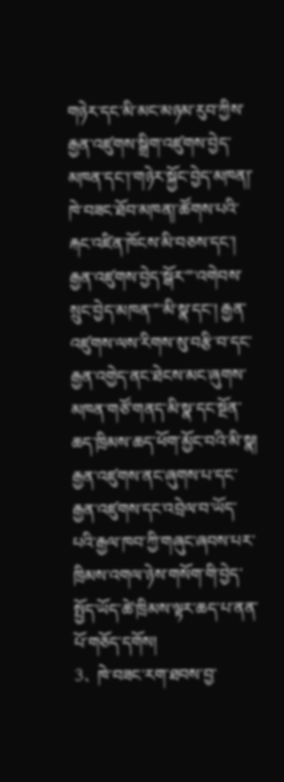གཉེར་དང་མི་མང་མཉམ་རུབ་ཀྱིས་རྒྱན་འཛུགས་སྒྲིག་འཛུགས་བྱེད་མཁན་དང་།་གཉེར་སྐྱོང་བྱེད་མཁན།་ཁེ་བཟང་ཐོབ་མཁན།་ཚོགས་པའི་རྐང་འཛིན་ཁོངས་མི་བཅས་དང་། རྒྱན་འཛུགས་བྱེད་སྒོར་"་འགེབས་སྲུང་བྱེད་མཁན་"་མི་སྣ་དང་། རྒྱན་འཛུགས་ལས་རིགས་སུ་བརྩི་བ་དང་རྒྱན་འགྱེད་ནང་ཐེངས་མང་ཞུགས་མཁན་གཙོ་གནད་མི་སྣ་དང་སྔོན་ཆད་ཁྲིམས་ཆད་ཕོག་མྱོང་བའི་མི་སྣ། རྒྱན་འཛུགས་ནང་ཞུགས་པ་དང་རྒྱན་འཛུགས་དང་འབྲེལ་བ་ཡོད་པའི་རྒྱལ་ཁབ་ཀྱི་གཞུང་ཞབས་པར་ཁྲིམས་འགལ་ཉེས་གསོག་གི་བྱེད་སྤྱོད་ཡོད་ཚེ་ཁྲིམས་ལྟར་ཆད་པ་ནན་པོ་གཅོད་དགོས།
3、ཁེ་བཟང་རག་ཐབས་བྱ་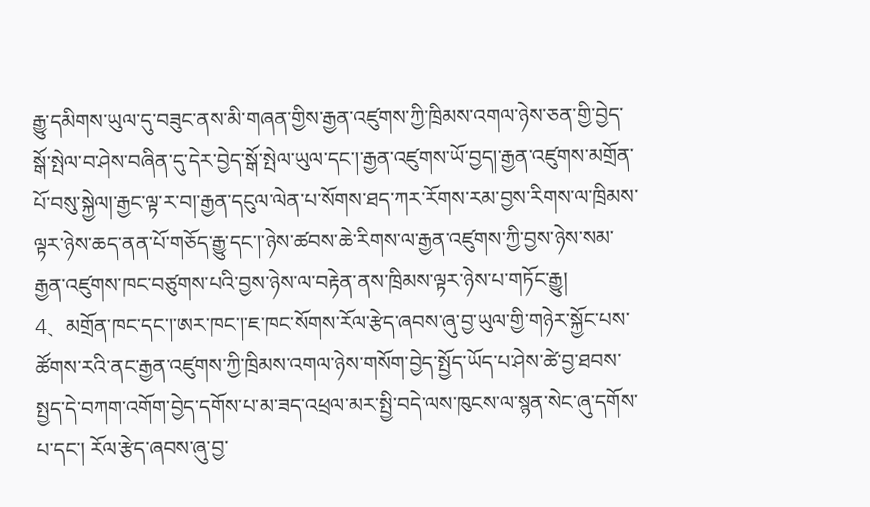རྒྱུ་དམིགས་ཡུལ་དུ་བཟུང་ནས་མི་གཞན་གྱིས་རྒྱན་འཛུགས་ཀྱི་ཁྲིམས་འགལ་ཉེས་ཅན་གྱི་བྱེད་སྒོ་སྤེལ་བ་ཤེས་བཞིན་དུ་དེར་བྱེད་སྒོ་སྤེལ་ཡུལ་དང་།་རྒྱན་འཛུགས་ཡོ་བྱད།་རྒྱན་འཛུགས་མགྲོན་པོ་བསུ་སྐྱེལ།་རྒྱང་ལྟ་ར་བ།་རྒྱན་དངུལ་ལེན་པ་སོགས་ཐད་ཀར་རོགས་རམ་བྱས་རིགས་ལ་ཁྲིམས་ལྟར་ཉེས་ཆད་ནན་པོ་གཅོད་རྒྱུ་དང་།་ཉེས་ཚབས་ཆེ་རིགས་ལ་རྒྱན་འཛུགས་ཀྱི་བྱས་ཉེས་སམ་རྒྱན་འཛུགས་ཁང་བཙུགས་པའི་བྱས་ཉེས་ལ་བརྟེན་ནས་ཁྲིམས་ལྟར་ཉེས་པ་གཏོང་རྒྱུ།
4、མགྲོན་ཁང་དང་།་ཨར་ཁང་།་ཇ་ཁང་སོགས་རོལ་རྩེད་ཞབས་ཞུ་བྱ་ཡུལ་གྱི་གཉེར་སྐྱོང་པས་ཚོགས་རའི་ནང་རྒྱན་འཛུགས་ཀྱི་ཁྲིམས་འགལ་ཉེས་གསོག་བྱེད་སྤྱོད་ཡོད་པ་ཤེས་ཚེ་བྱ་ཐབས་སྤྱད་དེ་བཀག་འགོག་བྱེད་དགོས་པ་མ་ཟད་འཕྲལ་མར་སྤྱི་བདེ་ལས་ཁུངས་ལ་སྙན་སེང་ཞུ་དགོས་པ་དང་། རོལ་རྩེད་ཞབས་ཞུ་བྱ་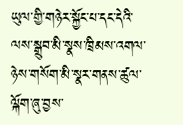ཡུལ་གྱི་གཉེར་སྐྱོང་པ་དང་དེའི་ལས་སྒྲུབ་མི་སྣས་ཁྲིམས་འགལ་ཉེས་གསོག་མི་སྣར་གནས་ཚུལ་ལྐོག་ཞུ་བྱས་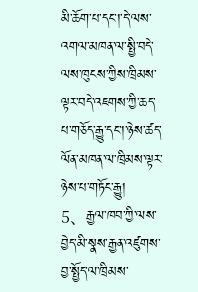མི་ཆོག་པ་དང་།་དེ་ལས་འགལ་མཁན་ལ་སྤྱི་བདེ་ལས་ཁུངས་ཀྱིས་ཁྲིམས་ལྟར་བདེ་འཇགས་ཀྱི་ཆད་པ་གཅོད་རྒྱུ་དང་།་ཉེས་ཚད་ལོན་མཁན་ལ་ཁྲིམས་ལྟར་ཉེས་པ་གཏོང་རྒྱུ།
5、རྒྱལ་ཁབ་ཀྱི་ལས་བྱེད་མི་སྣས་རྒྱན་འཛུགས་བྱ་སྤྱོད་ལ་ཁྲིམས་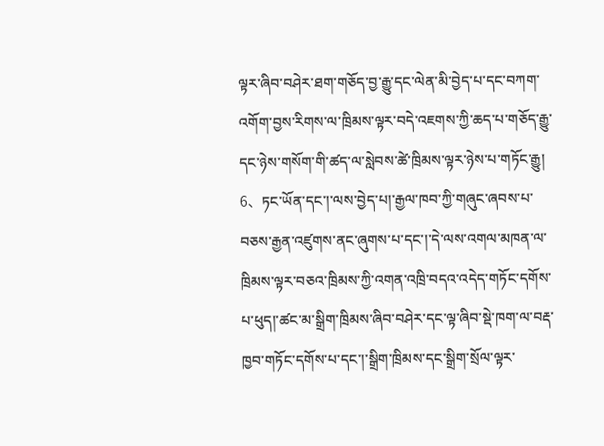ལྟར་ཞིབ་བཤེར་ཐག་གཅོད་བྱ་རྒྱུ་དང་ལེན་མི་བྱེད་པ་དང་བཀག་འགོག་བྱས་རིགས་ལ་ཁྲིམས་ལྟར་བདེ་འཇགས་ཀྱི་ཆད་པ་གཅོད་རྒྱུ་དང་ཉེས་གསོག་གི་ཚད་ལ་སླེབས་ཚེ་ཁྲིམས་ལྟར་ཉེས་པ་གཏོང་རྒྱུ།
6、ཏང་ཡོན་དང་།་ལས་བྱེད་པ།་རྒྱལ་ཁབ་ཀྱི་གཞུང་ཞབས་པ་བཅས་རྒྱན་འཛུགས་ནང་ཞུགས་པ་དང་།་དེ་ལས་འགལ་མཁན་ལ་ཁྲིམས་ལྟར་བཅའ་ཁྲིམས་ཀྱི་འགན་འཁྲི་བདའ་འདེད་གཏོང་དགོས་པ་ཕུད།་ཚང་མ་སྒྲིག་ཁྲིམས་ཞིབ་བཤེར་དང་ལྟ་ཞིབ་སྡེ་ཁག་ལ་བརྡ་ཁྱབ་གཏོང་དགོས་པ་དང་།་སྒྲིག་ཁྲིམས་དང་སྒྲིག་སྲོལ་ལྟར་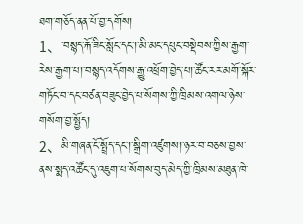ཐག་གཅོད་ནན་པོ་བྱ་དགོས།
1、་བསྙད་རྐོ་ཟིང་སློང་དང་།་མི་མང་དཔུང་བསྡེབས་ཀྱིས་རྒྱག་རེས་རྒྱག་པ།་བསྙད་འདོགས་རྒྱུ་འཕྲོག་བྱེད་པ།་ཚོང་རར་མགོ་སྐོར་གཏོང་བ་དང་བཙན་བཟུང་བྱེད་པ་སོགས་ཀྱི་ཁྲིམས་འགལ་ཉེས་གསོག་བྱ་སྤྱོད།
2、མི་གཞན་ངོ་སྤྲོད་དང་།་སྒྲིག་འཛུགས།་ཉར་བ་བཅས་བྱས་ནས་སྨད་འཚོང་དུ་འཇུག་པ་སོགས་བུད་མེད་ཀྱི་ཁྲིམས་མཐུན་ཁེ་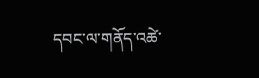དབང་ལ་གནོད་འཚེ་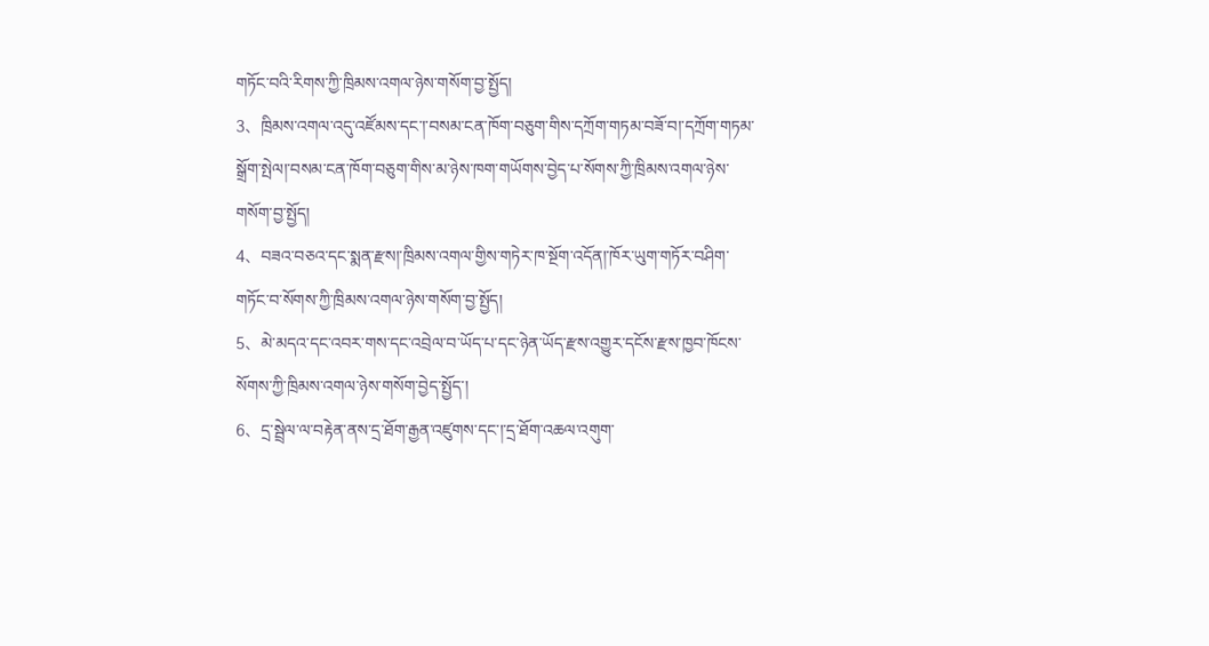གཏོང་བའི་རིགས་ཀྱི་ཁྲིམས་འགལ་ཉེས་གསོག་བྱ་སྤྱོད།
3、ཁྲིམས་འགལ་འདུ་འཛོམས་དང་།་བསམ་ངན་ཁོག་བཅུག་གིས་དཀྲོག་གཏམ་བཟོ་བ།་དཀྲོག་གཏམ་སྒྲོག་སྤེལ།་བསམ་ངན་ཁོག་བཅུག་གིས་མ་ཉེས་ཁག་གཡོགས་བྱེད་པ་སོགས་ཀྱི་ཁྲིམས་འགལ་ཉེས་གསོག་བྱ་སྤྱོད།
4、བཟའ་བཅའ་དང་སྨན་རྫས།་ཁྲིམས་འགལ་གྱིས་གཏེར་ཁ་སྔོག་འདོན།་ཁོར་ཡུག་གཏོར་བཤིག་གཏོང་བ་སོགས་ཀྱི་ཁྲིམས་འགལ་ཉེས་གསོག་བྱ་སྤྱོད།
5、མེ་མདའ་དང་འབར་གས་དང་འབྲེལ་བ་ཡོད་པ་དང་ཉེན་ཡོད་རྫས་འགྱུར་དངོས་རྫས་ཁྱབ་ཁོངས་སོགས་ཀྱི་ཁྲིམས་འགལ་ཉེས་གསོག་བྱེད་སྤྱོད་།
6、དྲ་སྦྲེལ་ལ་བརྟེན་ནས་དྲ་ཐོག་རྒྱན་འཛུགས་དང་།་དྲ་ཐོག་འཆལ་འགུག་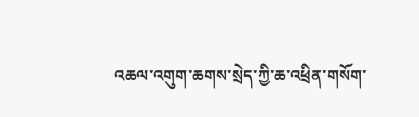འཆལ་འགུག་ཆགས་སྲེད་ཀྱི་ཆ་འཕྲིན་གསོག་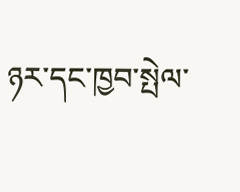ཉར་དང་ཁྱབ་སྤེལ་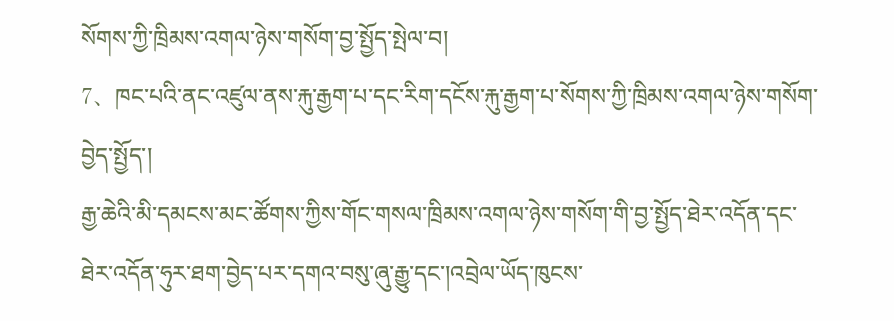སོགས་ཀྱི་ཁྲིམས་འགལ་ཉེས་གསོག་བྱ་སྤྱོད་སྤེལ་བ།
7、ཁང་པའི་ནང་འཛུལ་ནས་རྐུ་རྒྱག་པ་དང་རིག་དངོས་རྐུ་རྒྱག་པ་སོགས་ཀྱི་ཁྲིམས་འགལ་ཉེས་གསོག་བྱེད་སྤྱོད་།
རྒྱ་ཆེའི་མི་དམངས་མང་ཚོགས་ཀྱིས་གོང་གསལ་ཁྲིམས་འགལ་ཉེས་གསོག་གི་བྱ་སྤྱོད་ཐེར་འདོན་དང་ཐེར་འདོན་ཧུར་ཐག་བྱེད་པར་དགའ་བསུ་ཞུ་རྒྱུ་དང་།འབྲེལ་ཡོད་ཁུངས་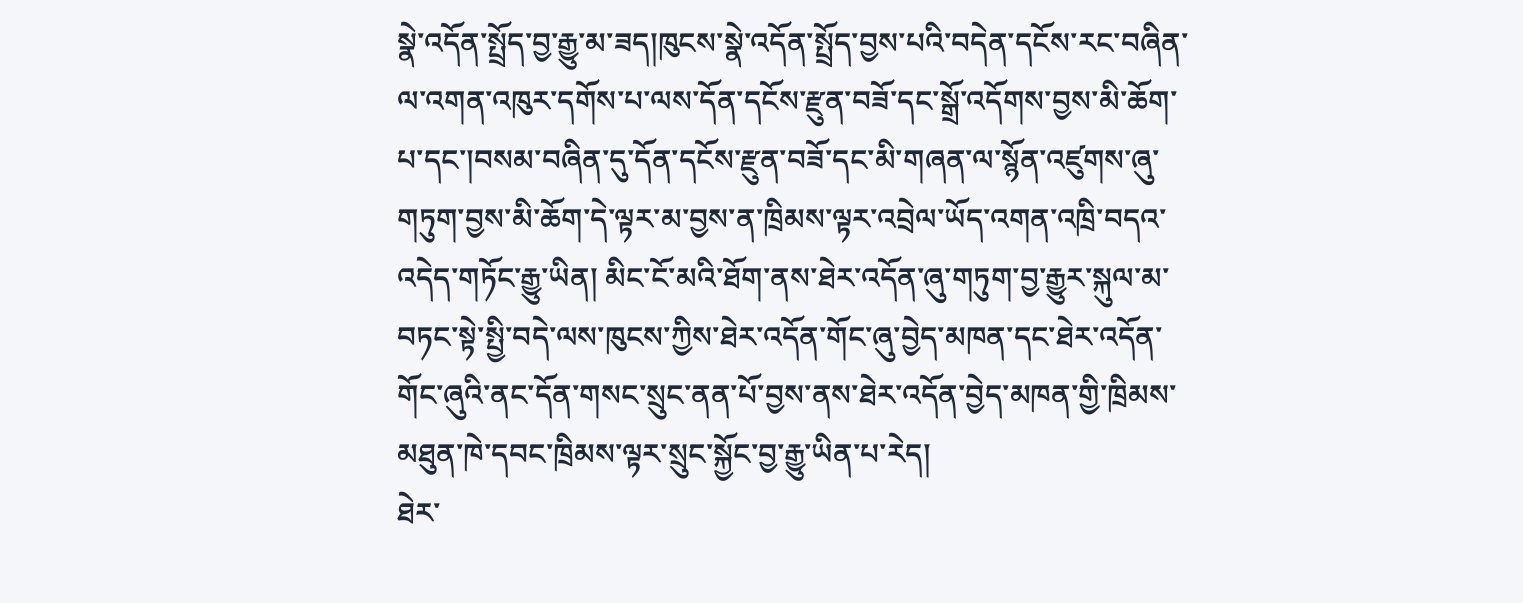སྣེ་འདོན་སྤྲོད་བྱ་རྒྱུ་མ་ཟད།ཁུངས་སྣེ་འདོན་སྤྲོད་བྱས་པའི་བདེན་དངོས་རང་བཞིན་ལ་འགན་འཁུར་དགོས་པ་ལས་དོན་དངོས་རྫུན་བཟོ་དང་སྒྲོ་འདོགས་བྱས་མི་ཆོག་པ་དང་།བསམ་བཞིན་དུ་དོན་དངོས་རྫུན་བཟོ་དང་མི་གཞན་ལ་སྙོན་འཛུགས་ཞུ་གཏུག་བྱས་མི་ཆོག་དེ་ལྟར་མ་བྱས་ན་ཁྲིམས་ལྟར་འབྲེལ་ཡོད་འགན་འཁྲི་བདའ་འདེད་གཏོང་རྒྱུ་ཡིན། མིང་ངོ་མའི་ཐོག་ནས་ཐེར་འདོན་ཞུ་གཏུག་བྱ་རྒྱུར་སྐུལ་མ་བཏང་སྟེ་སྤྱི་བདེ་ལས་ཁུངས་ཀྱིས་ཐེར་འདོན་གོང་ཞུ་བྱེད་མཁན་དང་ཐེར་འདོན་གོང་ཞུའི་ནང་དོན་གསང་སྲུང་ནན་པོ་བྱས་ནས་ཐེར་འདོན་བྱེད་མཁན་གྱི་ཁྲིམས་མཐུན་ཁེ་དབང་ཁྲིམས་ལྟར་སྲུང་སྐྱོང་བྱ་རྒྱུ་ཡིན་པ་རེད།
ཐེར་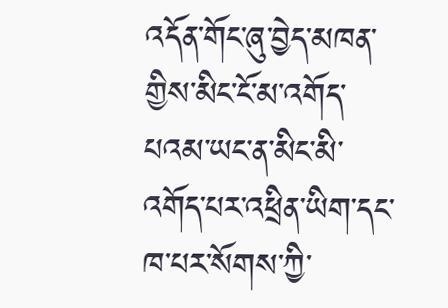འདོན་གོང་ཞུ་བྱེད་མཁན་གྱིས་མིང་ངོ་མ་འགོད་པའམ་ཡང་ན་མིང་མི་འགོད་པར་འཕྲིན་ཡིག་དང་ཁ་པར་སོགས་ཀྱི་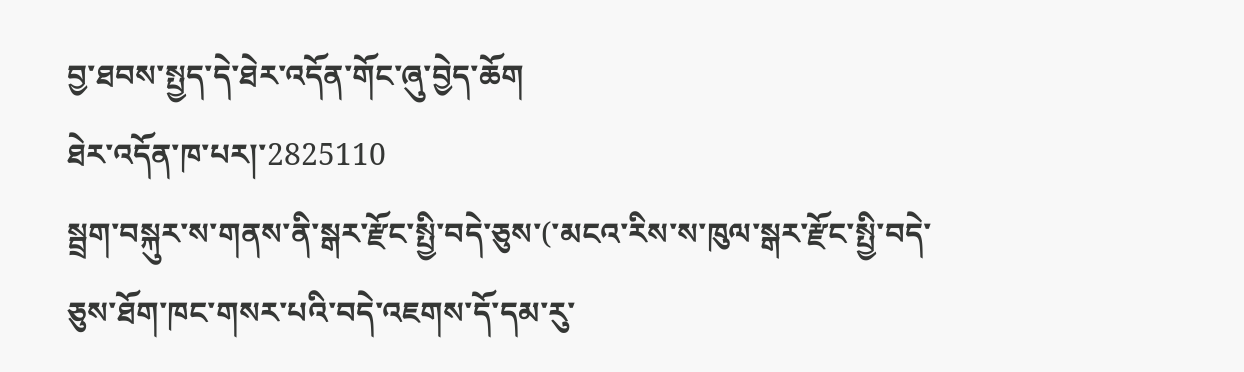བྱ་ཐབས་སྤྱད་དེ་ཐེར་འདོན་གོང་ཞུ་བྱེད་ཆོག
ཐེར་འདོན་ཁ་པར།་2825110
སྦྲག་བསྐུར་ས་གནས་ནི་སྒར་རྫོང་སྤྱི་བདེ་ཅུས་(་མངའ་རིས་ས་ཁུལ་སྒར་རྫོང་སྤྱི་བདེ་ཅུས་ཐོག་ཁང་གསར་པའི་བདེ་འཇགས་དོ་དམ་རུ་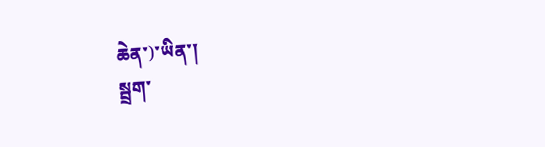ཆེན་)་ཡིན་།
སྦྲག་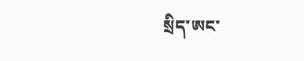སྲིད་ཨང་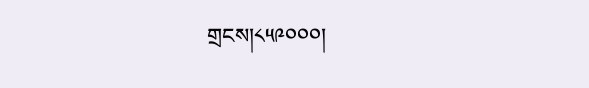གྲངས།༨༥༩༠༠༠།